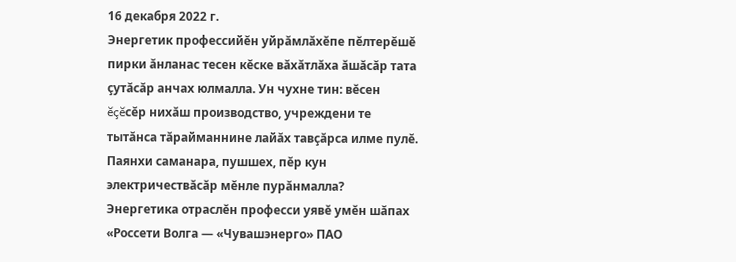16 декабря 2022 г.
Энергетик профессийĕн уйрăмлăхĕпе пĕлтерĕшĕ пирки ăнланас тесен кĕске вăхăтлăха ăшăсăр тата çутăсăр анчах юлмалла. Ун чухне тин: вĕсен ĕçĕсĕр нихăш производство, учреждени те тытăнса тăрайманнине лайăх тавçăрса илме пулĕ. Паянхи саманара, пушшех, пĕр кун электричествăсăр мĕнле пурăнмалла?
Энергетика отраслĕн професси уявĕ умĕн шăпах «Россети Волга — «Чувашэнерго» ПАО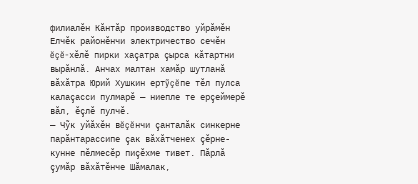филиалĕн Кăнтăр производство уйрăмĕн Елчĕк районĕнчи электричество сечĕн ĕçĕ-хĕлĕ пирки хаçатра çырса кăтартни вырăнлă. Анчах малтан хамăр шутланă вăхăтра Юрий Хушкин ертỹçĕпе тĕл пулса калаçасси пулмарĕ — ниепле те ерçеймерĕ вăл, ĕçлĕ пулчĕ.
— Чỹк уйăхĕн вĕçĕнчи çанталăк синкерне парăнтарассипе çак вăхăтченех çĕрне-кунне пĕлмесĕр пиçĕхме тивет. Пăрлă çумăр вăхăтĕнче Шăмалак,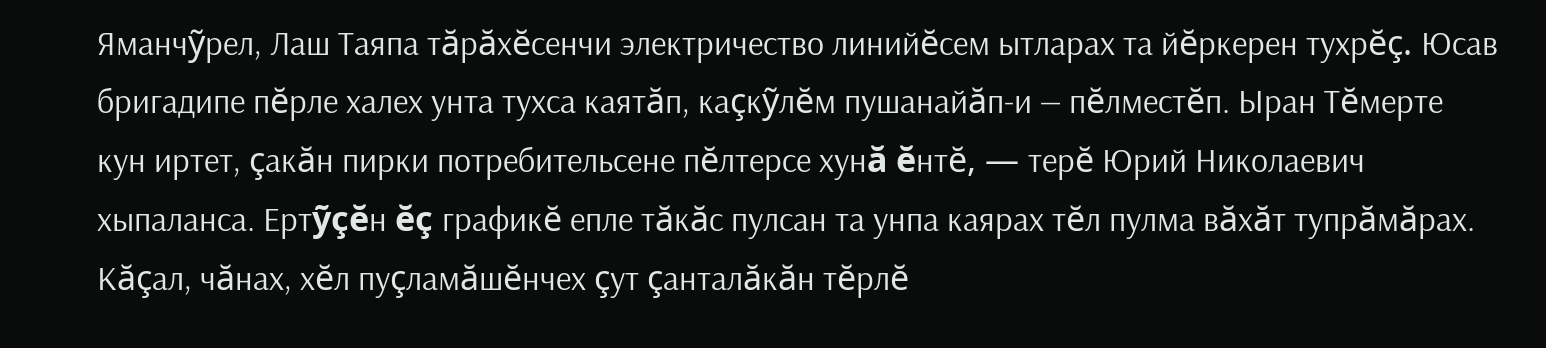Яманчỹрел, Лаш Таяпа тăрăхĕсенчи электричество линийĕсем ытларах та йĕркерен тухрĕç. Юсав бригадипе пĕрле халех унта тухса каятăп, каçкỹлĕм пушанайăп-и — пĕлместĕп. Ыран Тĕмерте кун иртет, çакăн пирки потребительсене пĕлтерсе хунă ĕнтĕ, — терĕ Юрий Николаевич хыпаланса. Ертỹçĕн ĕç графикĕ епле тăкăс пулсан та унпа каярах тĕл пулма вăхăт тупрăмăрах.
Кăçал, чăнах, хĕл пуçламăшĕнчех çут çанталăкăн тĕрлĕ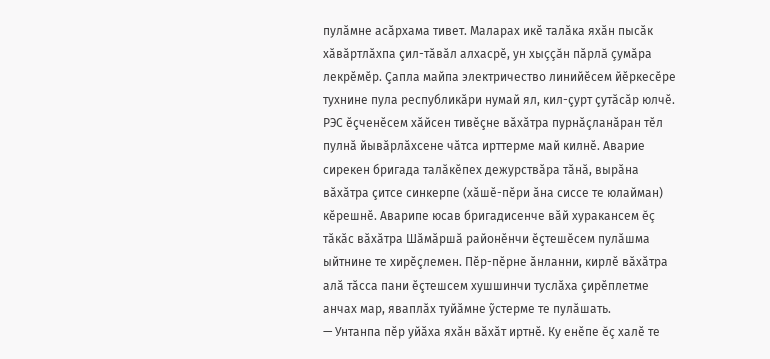пулăмне асăрхама тивет. Маларах икĕ талăка яхăн пысăк хăвăртлăхпа çил-тăвăл алхасрĕ, ун хыççăн пăрлă çумăра лекрĕмĕр. Çапла майпа электричество линийĕсем йĕркесĕре тухнине пула республикăри нумай ял, кил-çурт çутăсăр юлчĕ. РЭС ĕçченĕсем хăйсен тивĕçне вăхăтра пурнăçланăран тĕл пулнă йывăрлăхсене чăтса ирттерме май килнĕ. Аварие сирекен бригада талăкĕпех дежурствăра тăнă, вырăна вăхăтра çитсе синкерпе (хăшĕ-пĕри ăна сиссе те юлайман) кĕрешнĕ. Аварипе юсав бригадисенче вăй хуракансем ĕç тăкăс вăхăтра Шăмăршă районĕнчи ĕçтешĕсем пулăшма ыйтнине те хирĕçлемен. Пĕр-пĕрне ăнланни, кирлĕ вăхăтра алă тăсса пани ĕçтешсем хушшинчи туслăха çирĕплетме анчах мар, яваплăх туйăмне ỹстерме те пулăшать.
— Унтанпа пĕр уйăха яхăн вăхăт иртнĕ. Ку енĕпе ĕç халĕ те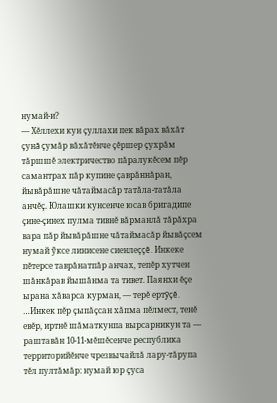нумай-и?
— Хĕллехи кун çуллахи пек вăрах вăхăт çунă çумăр вăхăтĕнче çĕршер çухрăм тăршшĕ электричество пăралукĕсем пĕр самантрах пăр купине çаврăннăран, йывăрăшне чăтаймасăр татăла-татăла анчĕç. Юлашки кунсенче юсав бригадипе çине-çинех пулма тивнĕ вăрманлă тăрăхра вара пăр йывăрăшне чăтаймасăр йывăçсем нумай ỹксе линисене сиенлеççĕ. Инкеке пĕтерсе таврăнатпăр анчах, тепĕр хутчен шăнкăрав йышăнма та тивет. Паянхи ĕçе ырана хăварса курман, — терĕ ертỹçĕ.
…Инкек пĕр çыпăçсан хăпма пĕлмест, тенĕ евĕр, иртнĕ шăматкунпа вырсарникун та — раштавăн 10-11-мĕшĕсенче республика территорийĕнче чрезвычайлă лару-тăрупа тĕл пултăмăр: нумай юр çуса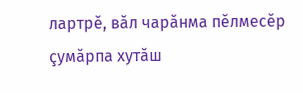лартрĕ, вăл чарăнма пĕлмесĕр çумăрпа хутăш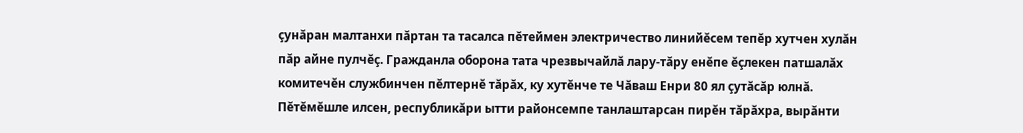çунăран малтанхи пăртан та тасалса пĕтеймен электричество линийĕсем тепĕр хутчен хулăн пăр айне пулчĕç. Гражданла оборона тата чрезвычайлă лару-тăру енĕпе ĕçлекен патшалăх комитечĕн службинчен пĕлтернĕ тăрăх, ку хутĕнче те Чăваш Енри 80 ял çутăсăр юлнă. Пĕтĕмĕшле илсен, республикăри ытти районсемпе танлаштарсан пирĕн тăрăхра, вырăнти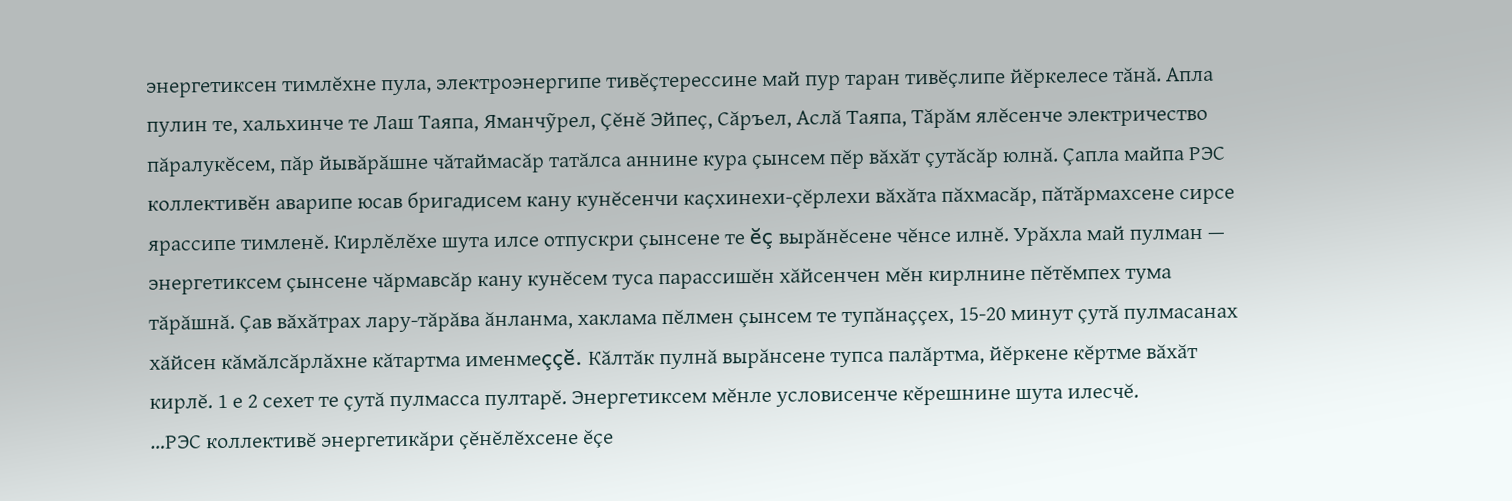энергетиксен тимлĕхне пула, электроэнергипе тивĕçтерессине май пур таран тивĕçлипе йĕркелесе тăнă. Апла пулин те, хальхинче те Лаш Таяпа, Яманчỹрел, Çĕнĕ Эйпеç, Сăръел, Аслă Таяпа, Тăрăм ялĕсенче электричество пăралукĕсем, пăр йывăрăшне чăтаймасăр татăлса аннине кура çынсем пĕр вăхăт çутăсăр юлнă. Çапла майпа РЭС коллективĕн аварипе юсав бригадисем кану кунĕсенчи каçхинехи-çĕрлехи вăхăта пăхмасăр, пăтăрмахсене сирсе ярассипе тимленĕ. Кирлĕлĕхе шута илсе отпускри çынсене те ĕç вырăнĕсене чĕнсе илнĕ. Урăхла май пулман — энергетиксем çынсене чăрмавсăр кану кунĕсем туса парассишĕн хăйсенчен мĕн кирлнине пĕтĕмпех тума тăрăшнă. Çав вăхăтрах лару-тăрăва ăнланма, хаклама пĕлмен çынсем те тупăнаççех, 15-20 минут çутă пулмасанах хăйсен кăмăлсăрлăхне кăтартма именмеççĕ. Кăлтăк пулнă вырăнсене тупса палăртма, йĕркене кĕртме вăхăт кирлĕ. 1 е 2 сехет те çутă пулмасса пултарĕ. Энергетиксем мĕнле условисенче кĕрешнине шута илесчĕ.
…РЭС коллективĕ энергетикăри çĕнĕлĕхсене ĕçе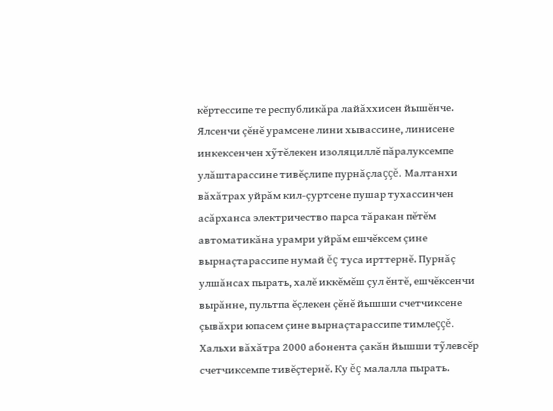кĕртессипе те республикăра лайăххисен йышĕнче. Ялсенчи çĕнĕ урамсене лини хывассине, линисене инкексенчен хỹтĕлекен изоляциллĕ пăралуксемпе улăштарассине тивĕçлипе пурнăçлаççĕ. Малтанхи вăхăтрах уйрăм кил-çуртсене пушар тухассинчен асăрханса электричество парса тăракан пĕтĕм автоматикăна урамри уйрăм ешчĕксем çине вырнаçтарассипе нумай ĕç туса ирттернĕ. Пурнăç улшăнсах пырать, халĕ иккĕмĕш çул ĕнтĕ, ешчĕксенчи вырăнне, пультпа ĕçлекен çĕнĕ йышши счетчиксене çывăхри юпасем çине вырнаçтарассипе тимлеççĕ. Хальхи вăхăтра 2000 абонента çакăн йышши тỹлевсĕр счетчиксемпе тивĕçтернĕ. Ку ĕç малалла пырать.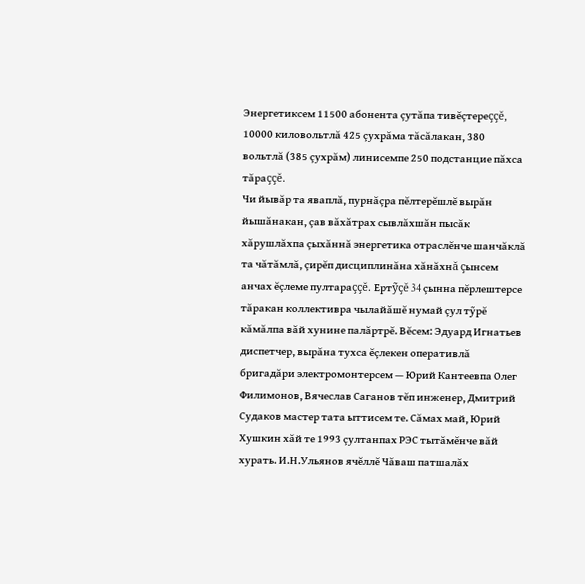Энергетиксем 11500 абонента çутăпа тивĕçтереççĕ, 10000 киловольтлă 425 çухрăма тăсăлакан, 380 вольтлă (385 çухрăм) линисемпе 250 подстанцие пăхса тăраççĕ.
Чи йывăр та яваплă, пурнăçра пĕлтерĕшлĕ вырăн йышăнакан, çав вăхăтрах сывлăхшăн пысăк хăрушлăхпа çыхăннă энергетика отраслĕнче шанчăклă та чăтăмлă, çирĕп дисциплинăна хăнăхнă çынсем анчах ĕçлеме пултараççĕ. Ертỹçĕ 34 çынна пĕрлештерсе тăракан коллективра чылайăшĕ нумай çул тỹрĕ кăмăлпа вăй хунине палăртрĕ. Вĕсем: Эдуард Игнатьев диспетчер, вырăна тухса ĕçлекен оперативлă бригадăри электромонтерсем — Юрий Кантеевпа Олег Филимонов, Вячеслав Саганов тĕп инженер, Дмитрий Судаков мастер тата ыттисем те. Сăмах май, Юрий Хушкин хăй те 1993 çултанпах РЭС тытăмĕнче вăй хурать. И.Н.Ульянов ячĕллĕ Чăваш патшалăх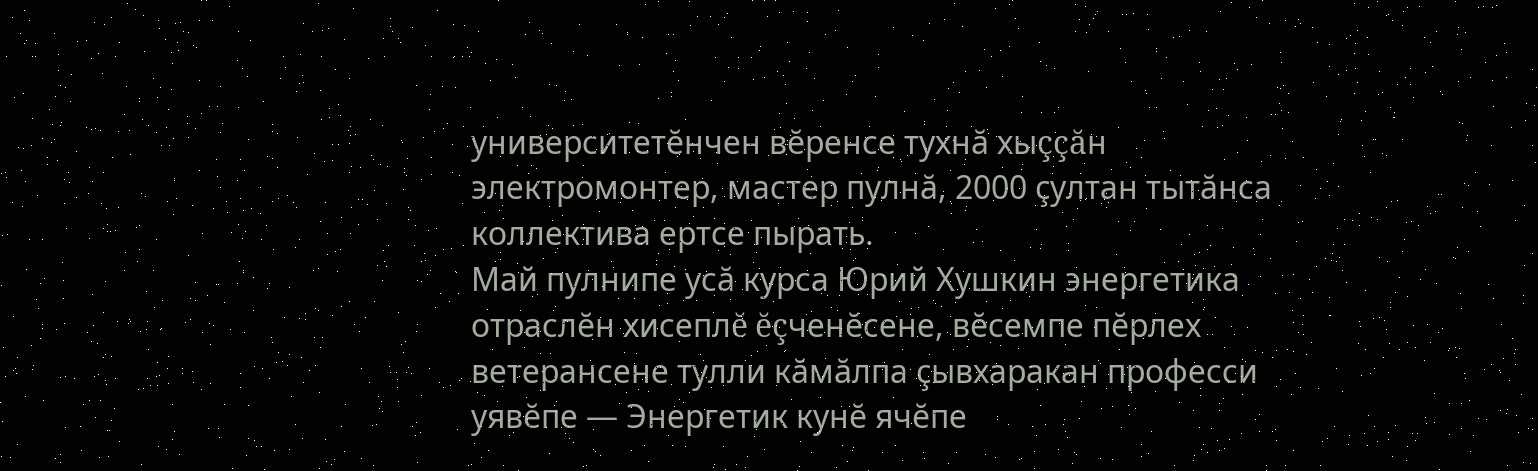университетĕнчен вĕренсе тухнă хыççăн электромонтер, мастер пулнă, 2000 çултан тытăнса коллектива ертсе пырать.
Май пулнипе усă курса Юрий Хушкин энергетика отраслĕн хисеплĕ ĕçченĕсене, вĕсемпе пĕрлех ветерансене тулли кăмăлпа çывхаракан професси уявĕпе — Энергетик кунĕ ячĕпе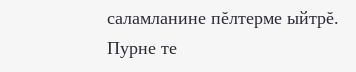саламланине пĕлтерме ыйтрĕ. Пурне те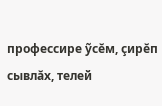профессире ỹсĕм, çирĕп сывлăх, телей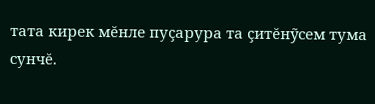тата кирек мĕнле пуçарура та çитĕнỹсем тума сунчĕ.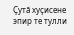Çутă хуçисене эпир те тулли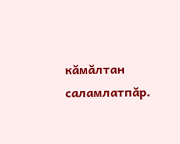кăмăлтан саламлатпăр.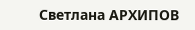Светлана АРХИПОВ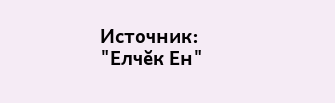Источник: "Елчĕк Ен"